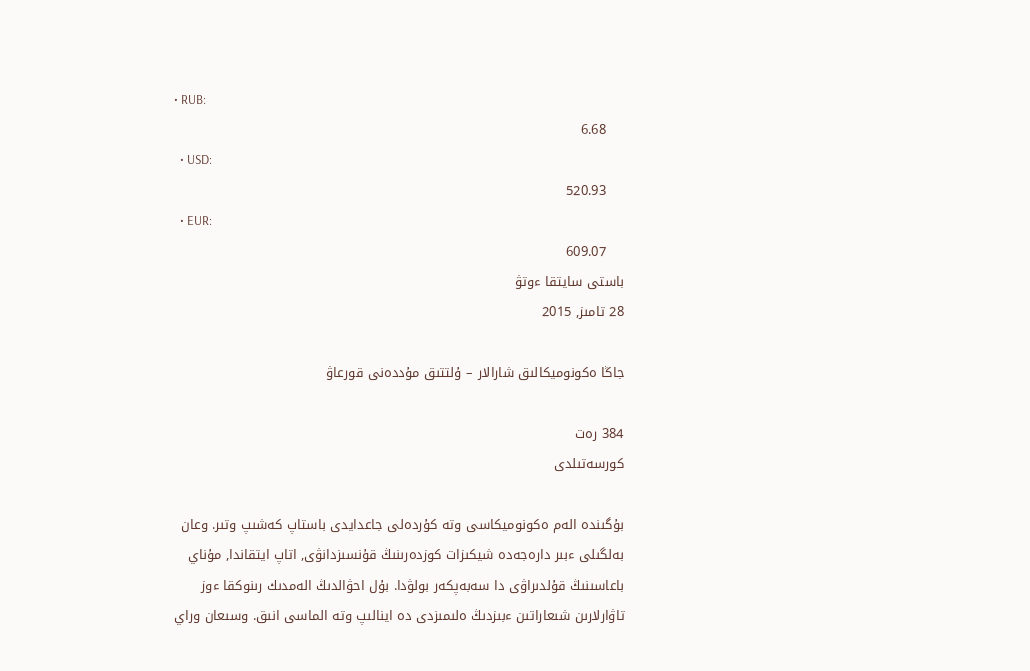• RUB:
    6.68
  • USD:
    520.93
  • EUR:
    609.07
باستى سايتقا ءوتۋ
28 تامىز, 2015

جاڭا ەكونوميكالىق شارالار – ۇلتتىق مۇددەنى قورعاۋ

384 رەت
كورسەتىلدى

بۇگىندە الەم ەكونوميكاسى وتە كۇردەلى جاعدايدى باستاپ كەشىپ وتىر. وعان بەلگىلى ءبىر دارەجەدە شيكىزات كوزدەرىنىڭ قۇنسىزدانۋى, اتاپ ايتقاندا, مۇناي باعاسىنىڭ قۇلدىراۋى دا سەبەپكەر بولۋدا. بۇل احۋالدىڭ الەمدىك رىنوكقا ءوز تاۋارلارىن شىعاراتىن ءبىزدىڭ ەلىمىزدى دە اينالىپ وتە الماسى انىق. وسىعان وراي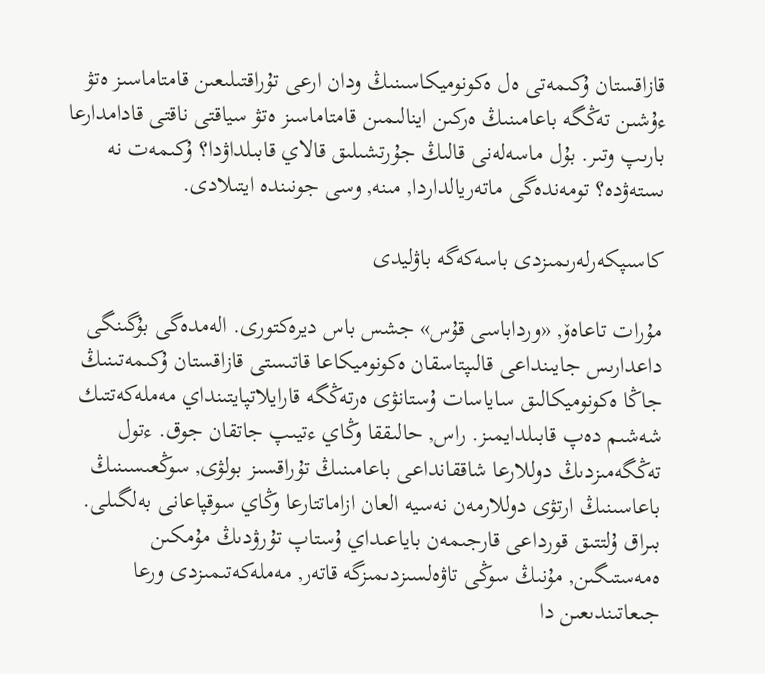قازاقستان ۇكىمەتى ەل ەكونوميكاسىنىڭ ودان ارعى تۇراقتىلىعىن قامتاماسىز ەتۋ ءۇشىن تەڭگە باعامىنىڭ ەركىن اينالىمىن قامتاماسىز ەتۋ سياقتى ناقتى قادامدارعا بارىپ وتىر. بۇل ماسەلەنى قالىڭ جۇرتشىلىق قالاي قابىلداۋدا؟ ۇكىمەت نە ىستەۋدە؟ تومەندەگى ماتەريالداردا, مىنە, وسى جونىندە ايتىلادى.

كاسىپكەرلەرىمىزدى باسەكەگە باۋليدى

مۇرات تاعاەۆ, «ورداباسى قۇس» جشس باس ديرەكتورى. الەمدەگى بۇگىنگى داعدارىس جايىنداعى قالىپتاسقان ەكونوميكاعا قاتىستى قازاقستان ۇكىمەتىنىڭ جاڭا ەكونوميكالىق ساياسات ۇستانۋى ەرتەڭگە قارايلاتپايتىنداي مەملەكەتتىك شەشىم دەپ قابىلدايمىز. راس, حالىققا وڭاي ءتيىپ جاتقان جوق. ءتول تەڭگەمىزدىڭ دوللارعا شاققانداعى باعامىنىڭ تۇراقسىز بولۋى, سوڭعىسىنىڭ باعاسىنىڭ ارتۋى دوللارمەن نەسيە العان ازاماتتارعا وڭاي سوقپاعانى بەلگىلى. بىراق ۇلتتىق قورداعى قارجىمەن باياعىداي ۇستاپ تۇرۋدىڭ مۇمكىن ەمەستىگىن, مۇنىڭ سوڭى تاۋەلسىزدىمىزگە قاتەر, مەملەكەتىمىزدى ورعا جىعاتىندىعىن دا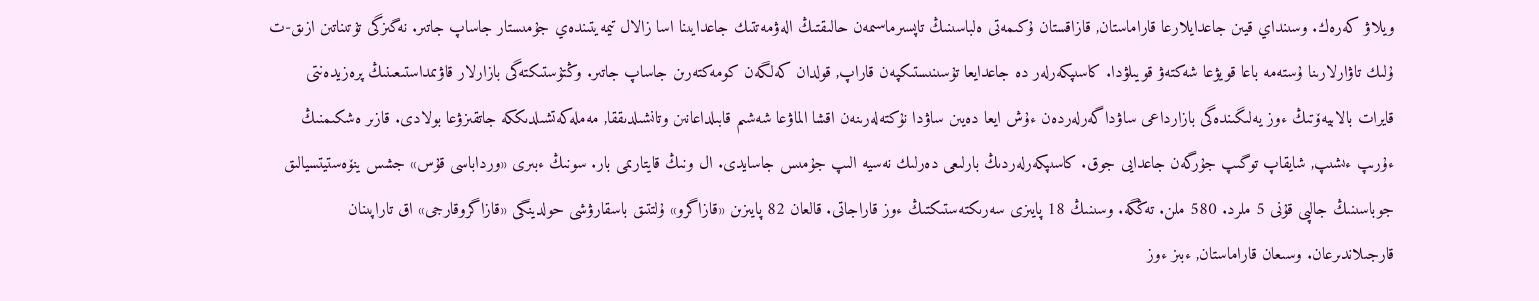ويلاۋ كەرەك. وسىنداي قيىن جاعدايلارعا قاراماستان, قازاقستان ۇكىمەتى ەلباسىنىڭ تاپسىرماسىمەن حالىقتىڭ الەۋمەتتىك جاعدايىنا اسا زالال تيمەيتىندەي جۇمىستار جاساپ جاتىر. نەگىزگى تۇتىناتىن ازىق-ت ۇلىك تاۋارلارىنا ۇستەمە باعا قويۋعا شەكتەۋ قويىلۋدا. كاسىپكەرلەر دە جاعدايعا تۇسىنىستىكپەن قاراپ, قولدان كەلگەن كومەكتەرىن جاساپ جاتىر. وڭتۇستىكتەگى بازارلار قاۋىمداستىعىنىڭ پرەزيدەنتى قايرات بالابيەۆتىڭ ءوز يەلىگىندەگى بازارداعى ساۋداگەرلەردەن ءۇش ايعا دەيىن ساۋدا نۇكتەلەرىنەن اقشا الماۋعا شەشىم قابىلداعانىن وتانشىلدىققا, مەملەكەتشىلدىككە جاتقىزۋعا بولادى. قازىر ەشكىمنىڭ ءۇرىپ ءىشىپ, شايقاپ توگىپ جۇرگەن جاعدايى جوق. كاسىپكەرلەردىڭ بارلىعى دەرلىك نەسيە الىپ جۇمىس جاسايدى. ال ونىڭ قايتارىمى بار. سونىڭ ءبىرى «ورداباسى قۇس» جشس ينۆەستيتسيالىق جوباسىنىڭ جالپى قۇنى 5 ملرد. 580 ملن. تەڭگە. وسىنىڭ 18 پايىزى سەرىكتەستىكتىڭ ءوز قاراجاتى. قالعان 82 پايىزىن «قازاگرو» ۇلتتىق باسقارۋشى حولدينگى «قازاگروقارجى» اق تاراپىنان قارجىلاندىرعان. وسىعان قاراماستان, ءبىز ءوز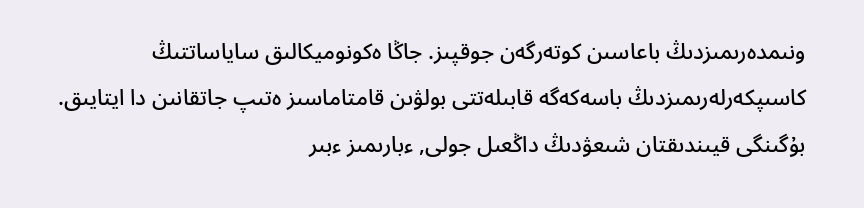ونىمدەرىمىزدىڭ باعاسىن كوتەرگەن جوقپىز. جاڭا ەكونوميكالىق ساياساتتىڭ كاسىپكەرلەرىمىزدىڭ باسەكەگە قابىلەتتى بولۋىن قامتاماسىز ەتىپ جاتقانىن دا ايتايىق. بۇگىنگى قيىندىقتان شىعۋدىڭ داڭعىل جولى, ءبارىمىز ءبىر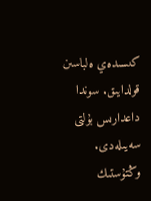كىسىدەي ەلباسىن قولدايىق. سوندا داعدارىس بۇلتى سەيىلەدى. وڭتۇستىك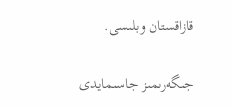قازاقستان وبلىسى.

جىگەرىمىز جاسىمايدى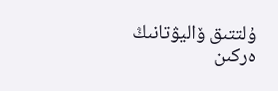ۇلتتىق ۆاليۋتانىڭ ەركىن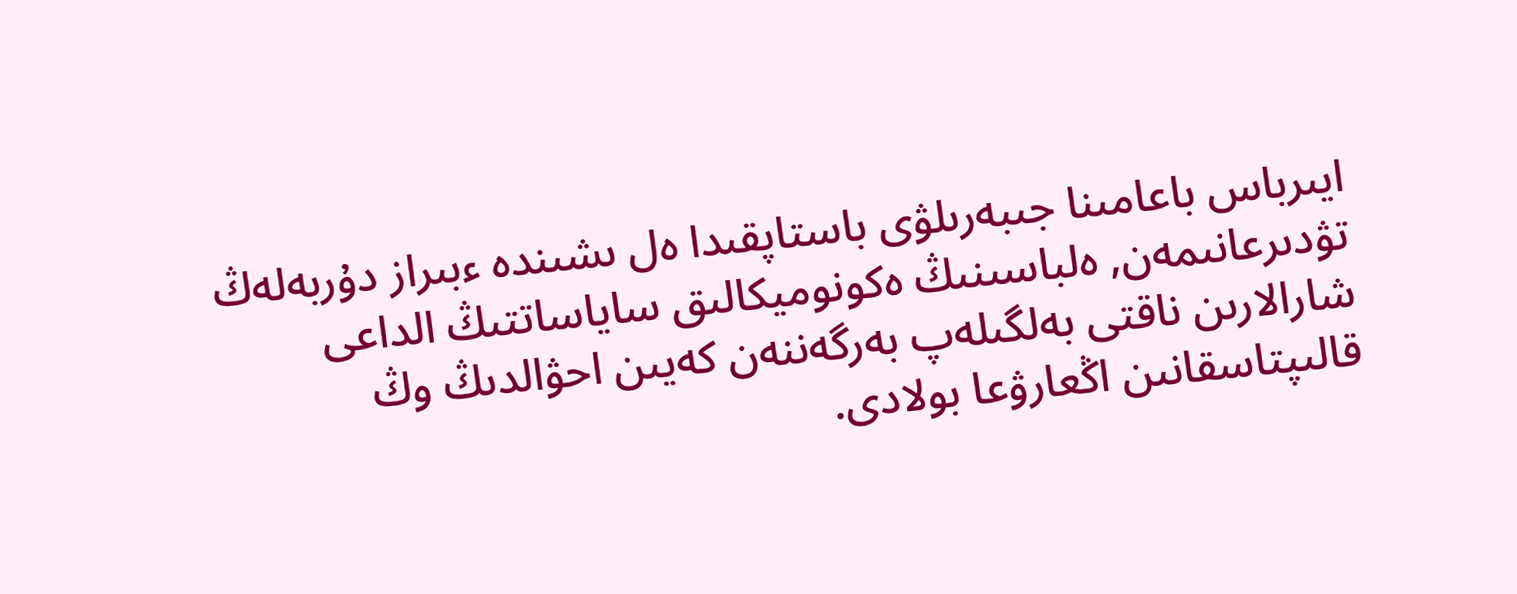ايىرباس باعامىنا جىبەرىلۋى باستاپقىدا ەل ىشىندە ءبىراز دۇربەلەڭ تۋدىرعانىمەن, ەلباسىنىڭ ەكونوميكالىق ساياساتتىڭ الداعى شارالارىن ناقتى بەلگىلەپ بەرگەننەن كەيىن احۋالدىڭ وڭ قالىپتاسقانىن اڭعارۋعا بولادى.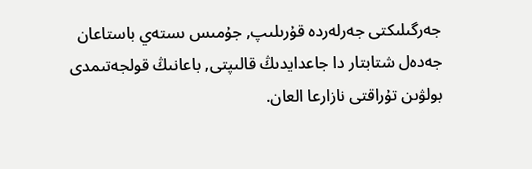جەرگىلىكتى جەرلەردە قۇرىلىپ, جۇمىس ىستەي باستاعان جەدەل شتابتار دا جاعدايدىڭ قالىپتى, باعانىڭ قولجەتىمدى بولۋىن تۇراقتى نازارعا العان.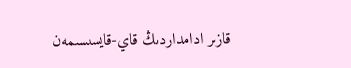قازىر ادامداردىڭ قاي-قايسىسىمەن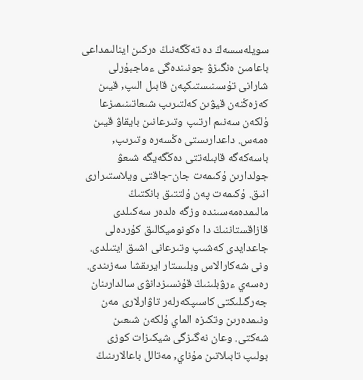سويلەسسەڭ دە تەڭگەنىڭ ەركىن اينالىمداعى باعامىن ەنگىزۋ جونىندەگى ءماجبۇرلى شارانى تۇسىنىستىكپەن قابىل الىپ, قيىن كەزەڭنەن قيۋىن كەلتىرىپ شىعاتىنىمىزعا ۇلكەن سەنىم ارتىپ وتىرعانىن بايقاۋ قيىن ەمەس. داعدارىستى ەڭسەرە وتىرىپ, باسەكەگە قابىلەتتى دەڭگەيگە شىعۋ جولدارىن ۇكىمەت جان-جاقتى ويلاستىرارى انىق. ۇكىمەت پەن ۇلتتىق بانكتىڭ مالىمدەمەسىندە وزگە ەلدەر سەكىلدى قازاقستاننىڭ دا ەكونوميكالىق كۇردەلى جاعدايدى كەشىپ وتىرعانى اشىق ايتىلدى. ونى شەكارالاس وبلىستار ايرىقشا سەزىندى. رەسەي ءرۋبلىنىڭ قۇنسىزدانۋى سالدارىنان جەرگىلىكتى كاسىپكەرلەر تاۋارلارى مەن ونىمدەرىن وتكىزە الماي ۇلكەن شىعىن شەكتى. وعان نەگىزگى شيكىزات كوزى بولىپ تابىلاتىن مۇناي, مەتالل باعالارىنىڭ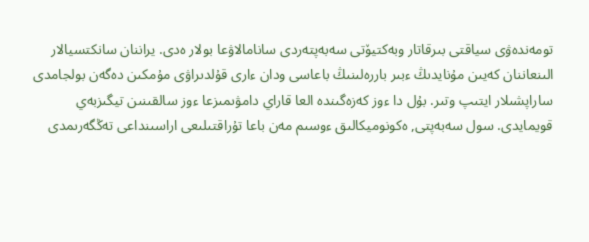تومەندەۋى سياقتى بىرقاتار وبەكتيۆتى سەبەپتەردى سانامالاۋعا بولار ەدى. يراننان سانكتسيالار الىنعاننان كەيىن مۇنايدىڭ ءبىر باررەلىنىڭ باعاسى ودان ءارى قۇلدىراۋى مۇمكىن دەگەن بولجامدى ساراپشىلار ايتىپ وتىر. بۇل دا ءوز كەزەگىندە العا قاراي دامۋىمىزعا ءوز سالقىنىن تيگىزبەي قويمايدى. سول سەبەپتى, ەكونوميكالىق ءوسىم مەن باعا تۇراقتىلىعى اراسىنداعى تەڭگەرىمدى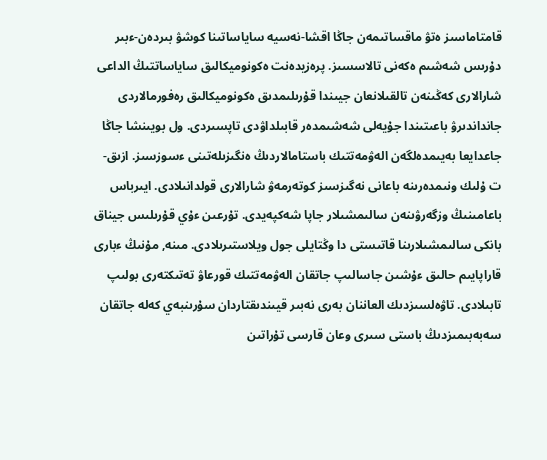قامتاماسىز ەتۋ ماقساتىمەن جاڭا اقشا-نەسيە ساياساتىنا كوشۋ بىردەن-ءبىر دۇرىس شەشىم ەكەنى تالاسسىز. پرەزيدەنت ەكونوميكالىق ساياساتتىڭ الداعى شارالارى كەڭىنەن تالقىلانعان جيىندا قۇرىلىمدىق ەكونوميكالىق رەفورمالاردى جانداندىرۋ باعىتىندا جۇيەلى شەشىمدەر قابىلداۋدى تاپسىردى. ول بويىنشا جاڭا جاعدايعا بەيىمدەلگەن الەۋمەتتىك باستامالاردىڭ ەنگىزىلەتىنى ءسوزسىز. ازىق-ت ۇلىك ونىمدەرىنە باعانى نەگىزسىز كوتەرمەۋ شارالارى قولدانىلادى. ايىرباس باعامىنىڭ وزگەرۋىنەن سالىمشىلار جاپا شەكپەيدى. تۇرعىن ءۇي قۇرىلىس جيناق بانكى سالىمشىلارىنا قاتىستى دا وڭتايلى جول ويلاستىرىلادى. مىنە, مۇنىڭ ءبارى قاراپايىم حالىق ءۇشىن جاسالىپ جاتقان الەۋمەتتىك قورعاۋ تەتىكتەرى بولىپ تابىلادى. تاۋەلسىزدىك العاننان بەرى نەبىر قيىندىقتاردان سۇرىنبەي كەلە جاتقان سەبەبىمىزدىڭ باستى سىرى وعان قارسى تۇراتىن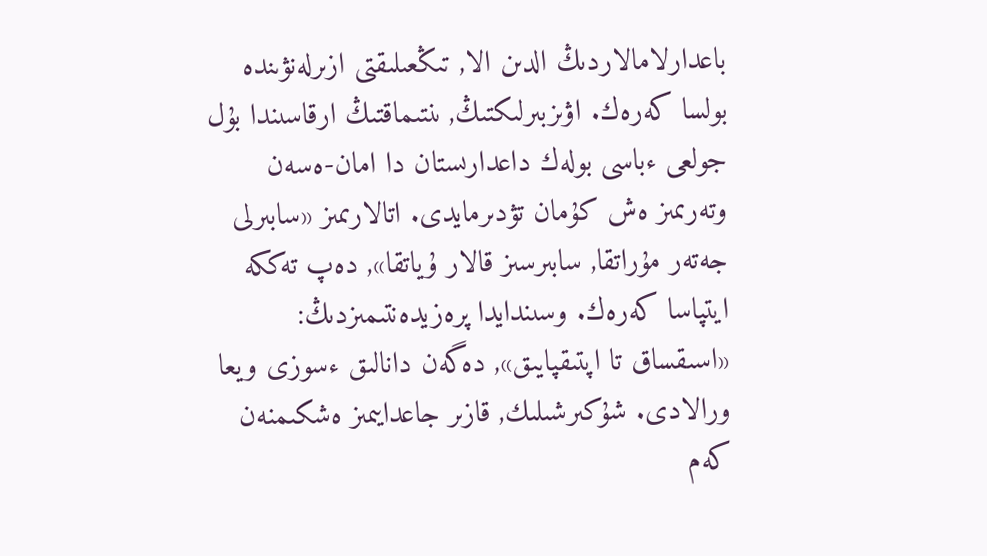باعدارلامالاردىڭ الدىن الا, تىڭعىلىقتى ازىرلەنۋىندە بولسا كەرەك. اۋىزبىرلىكتىڭ, ىنتىماقتىڭ ارقاسىندا بۇل جولعى ءباسى بولەك داعدارىستان دا امان-ەسەن وتەرىمىز ەش كۇمان تۋدىرمايدى. اتالارىمىز «سابىرلى جەتەر مۇراتقا, سابىرسىز قالار ۇياتقا», دەپ تەككە ايتپاسا كەرەك. وسىندايدا پرەزيدەنتىمىزدىڭ: «اسىقساق تا اپتىقپايىق», دەگەن دانالىق ءسوزى ويعا ورالادى. شۇكىرشىلىك, قازىر جاعدايىمىز ەشكىمنەن كەم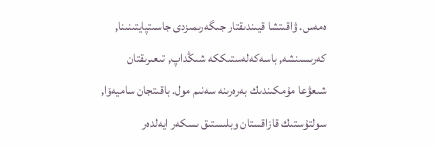ەمەس. ۋاقىتشا قيىندىقتار جىگەرىمىزدى جاسىتپايتىنىنا, كەرىسىنشە, باسەكەلەستىككە شىڭداپ, تىعىرىقتان شىعۋعا مۇمكىندىك بەرەرىنە سەنىم مول. باقىتجان ساميەۆا, سولتۇستىك قازاقستان وبلىستىق ىسكەر ايەلدەر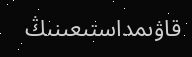قاۋىمداستىعىنىڭ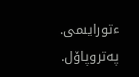ءتورايىمى. پەتروپاۆل.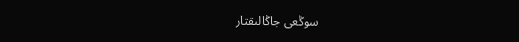سوڭعى جاڭالىقتار